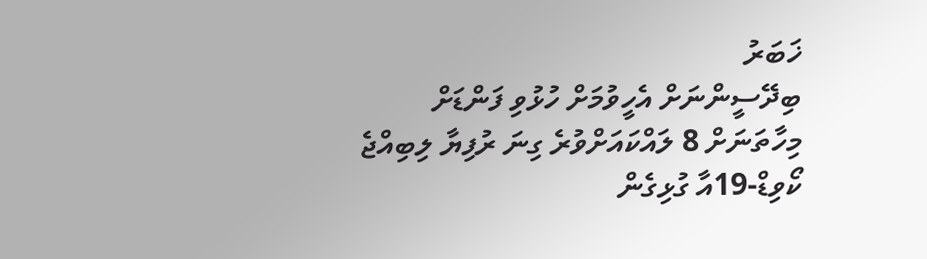ޚަބަރު
ބިދޭސީންނަށް އެހީވުމަށް ހުޅުވި ފަންޑަށް މިހާތަނަށް 8 ލައްކައަށްވުރެ ގިނަ ރުފިޔާ ލިބިއްޖެ
ކޯވިޑް-19އާ ގުޅިގެން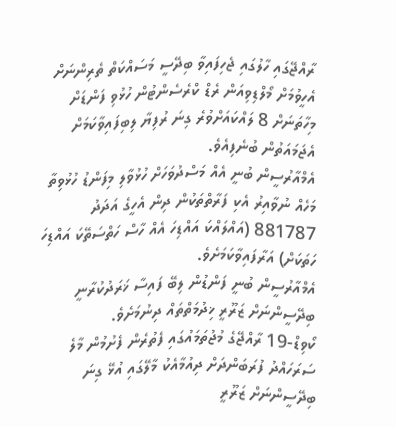ރާއްޖޭގައި ހާލުގައި ޖެހިފައިވާ ބިދޭސީ މަސައްކަތް ތެރިންނަށް އެހީވުމަށް މޯލްޑިވިއަން ރެޑް ކްރެސެންޓުން ހުޅުވި ފަންޑަށް މިހާތަނަށް 8 ލައްކައަށްވުރެ ގިނަ ރުފިޔާ ލިބިފައިވާކަމަށް އެޖަމައަތުން ބުނެފިއެވެ.
އެމްއާރުސީން ބުނީ އެއް މަސްދުވަހަށް ހުޅުވާލި މިފަންޑު ހުޅުވިތާ މަހެއް ނުވާއިރު އެކި ފަރާތްތަކުން ދިން އެހީގެ އަދަދު 881787 (އައްލައްކަ އައްޑިހަ އެއް ހާސް ހަތްސަތޭކަ އައްޑިހަ ހަތަކަށް) އަރާފައިވާކަމަށެވެ.
އެމްއާރުސީން ބުނީ ފަންޑުން ލިބޭ ފައިސާ ޚަރަދުކުރާނީ ބިދޭސީންނަށް ޒަރޫރީ ޚިދުމަތްތައް ދިނުމަށެވެ.
ކޯވިޑް-19 ރާއްޖޭގެ މުޖުތަމައުގައި ފެތުރެން ފެށުމުން މާލެ ސަރަހައްދު ފުރަބަންދަށް ދިއުމާއެކު މާލޭގައި އުޅޭ ގިނަ ބިދޭސީންނަށް ޒަރޫރީ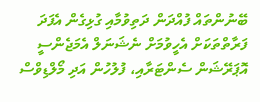ބޭނުންތައް ފުއްދަން ދަތިވުމާއި ގުޅިގެން އެފަދަ ފަރާތްތަކަށް އެހީވުމަށް ނެޝަނަލް އެމަޖެންސީ އޮޕަރޭޝަން ސެންޓަރާއި، ފުލުހުން އަދި މޯލްޑިވްސް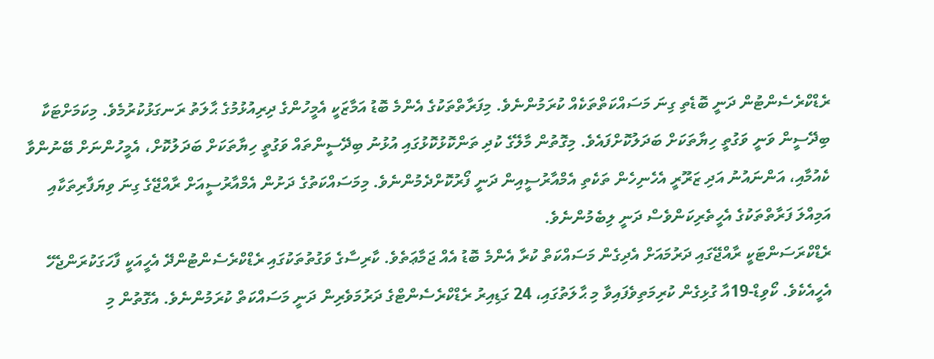ރެޑްކްރެސެންޓުން ދަނީ ބޮޑެތި ގިނަ މަސައްކަތްތަކެއް ކުރަމުންނެވެ. މިފަރާތްތަކުގެ އެންމެ ބޮޑު އަމާޒަކީ އެމީހުންގެ ދިރިއުޅުމުގެ ޙާލަތު ރަނގަޅުކުރުމެވެ. މިކަމަށްޓަކާ ބިދޭސީން ވަނީ ވަގުތީ ހިޔާތަކަށް ބަދަލުކޮށްފައެވެ. މިގޮތުން މާލޭގެ ކުދި ތަންކޮޅުކޮޅުގައި އުޅުނު ބިދޭސީންތައް ވަގުތީ ހިޔާތަކަށް ބަދަލުކޮށް، އެމީހުންނަށް ބޭނުންވާ ކެއުމާއި، އަންނައުނު އަދި ޒަރޫރީ އެހެނިހެން ތަކެތި އެމްއާރުސީއިން ދަނީ ފޯރުކޮށްދެމުންނެވެ. މިމަސައްކަތުގެ ދަށުން އެމްއާރުސީއަށް ރާއްޖޭގެ ގިނަ ވިޔަފާރިތަކާއި އަމިއްލަ ފަރާތްތަކުގެ އެހީތެރިކަންވެސް ދަނީ ލިބެމުންނެވެ.
ރެޑްކްރަސަންޓަކީ ރާއްޖޭގައި ދަރުމައަށް އެދިގެން މަސައްކަތް ކުރާ އެންމެ ބޮޑު އެއް ޖަމާޢަތެވެ. ކާރިސާގެ ވަގުތުތަކުގައި ރެޑްކްރެސެންޓުންދޭ އެހީއަކީ ފާހަގަކުރަންޖެހޭ އެހީއެކެވެ. ކޯވިޑް-19އާ ގުޅިގެން ކުރިމަތިވެފައިވާ މި ޙާލަތުގައި، 24 ގަޑިއިރު ރެޑްކްރެސެންޓްގެ ދަރުމަވެރިން ދަނީ މަސައްކަތް ކުރަމުންނެވެ. އެގޮތުން މި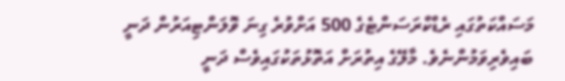މަސައްކަތުގައި ރެޑްކްރަސަންޓެގެ 500 އަށްވުރެ ގިނަ ވޮލަންޓިއަރުން ދަނީ ބައިވެރިވަމުންނެވެ. މާލޭގެ އިތުރަށް އަތޮޅުތަކުގައިވެސް ދަނީ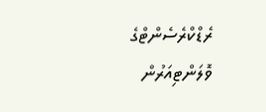ރެޑްކްރެސެންޓްގެ ވޮލަންޓިއަރުން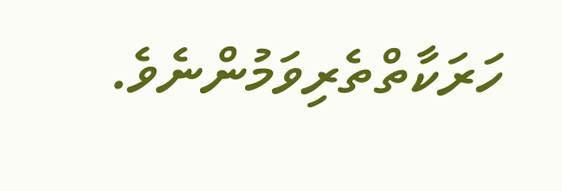ހަރަކާތްތެރިވަމުންނެވެ.